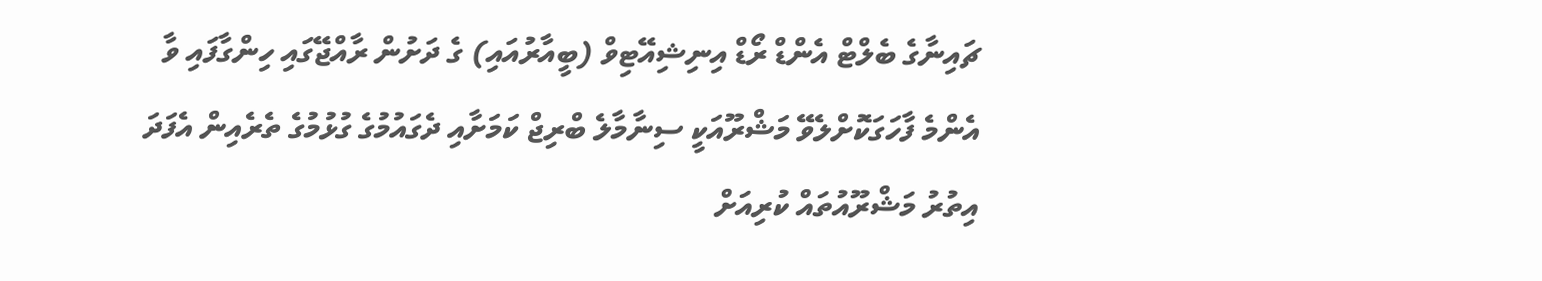ޗައިނާގެ ބެލްޓް އެންޑް ރޯޑް އިނިޝިއޭޓިވް (ބީއާރުއައި) ގެ ދަށުން ރާއްޖޭގައި ހިންގާފައި ވާ އެންމެ ފާހަގަކޮށްލެވޭ މަޝްރޫއަކީ ސިނާމާލެ ބްރިޖް ކަމަށާއި ދެގައުމުގެ ގުޅުމުގެ ތެރެއިން އެފަދަ އިތުރު މަޝްރޫއުތައް ކުރިއަށް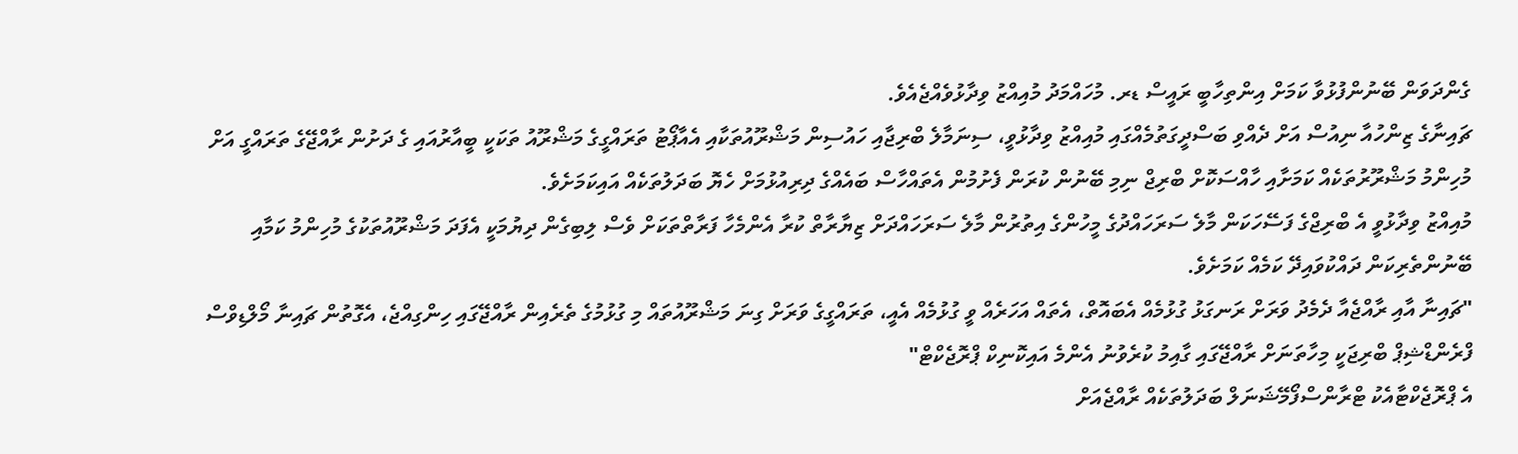ގެންދަވަން ބޭނުންފުޅުވާ ކަމަށް އިންތިހާބީ ރައީސް ޑރ. މުހައްމަދު މުއިއްޒު ވިދާޅުވެއްޖެއެވެ.
ޗައިނާގެ ޒިންހުއާ ނިއުސް އަށް ދެއްވި ބަސްދީގަތުމެއްގައި މުއިއްޒު ވިދާޅުވީ، ސިނަމާލެ ބްރިޖާއި ހައުސިން މަޝްރޫއުތަކާއި އެއާޕޯޓު ތަރައްގީގެ މަޝްރޫއު ތަކަކީ ބީއާރުއައި ގެ ދަށުން ރާއްޖޭގެ ތަރައްގީ އަށް މުހިންމު މަޝްރޫރުތަކެއް ކަމަށާއި ހާއްސަކޮށް ބްރިޖް ނިމި ބޭނުން ކުރަން ފެށުމުން އެތައްހާސް ބައެއްގެ ދިރިއުޅުމަށް ހެޔޮ ބަދަލުތަކެއް އައިކަމަށެވެ.
މުއިއްޒު ވިދާޅުވީ އެ ބްރިޖްގެ ފަސޭހަކަން މާލެ ސަރަހައްދުގެ މީހުންގެ އިތުރުން މާލެ ސަރަހައްދަށް ޒިޔާރާތް ކުރާ އެންމެހާ ފަރާތްތަކަށް ވެސް ލިބިގެން ދިޔުމަކީ އެފަދަ މަޝްރޫއުތަކުގެ މުހިންމު ކަމާއި ބޭނުންތެރިކަން ދައްކުވައިދޭ ކަމެއް ކަމަށެވެ.
"ޗައިނާ އާއި ރާއްޖެއާ ދެމެދު ވަރަށް ރަނގަޅު ގުޅުމެއް އެބައޮތް، އެތައް އަހަރެއް ވީ ގުޅުމެއް އެއީ، ތަރައްގީގެ ވަރަށް ގިނަ މަޝްރޫއުތައް މި ގުޅުމުގެ ތެރެއިން ރާއްޖޭގައި ހިންގިއްޖެ، އެގޮތުން ޗައިނާ މޯލްޑިވްސް ފްރެންޑްޝިޕް ބްރިޖަކީ މިހާތަނަށް ރާއްޖޭގައި ގާއިމު ކުރެވުނު އެންމެ އައިކޮނިކް ޕްރޮޖެކްޓް"
އެ ޕްރޮޖެކްޓާއެކު ޓްރާންސްފޯމޭޝަނަލް ބަދަލުތަކެއް ރާއްޖެއަށް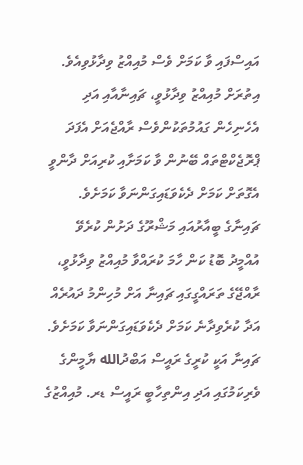އައިސްފައި ވާ ކަމަށް ވެސް މުއިއްޒު ވިދާޅުވިއެވެ.
އިތުރަށް މުއިއްޒު ވިދާޅުވީ، ޗައިނާއާއި އަދި އެހެނިހެން ގައުމުތަކުންވެސް ރާއްޖެއަށް އެފަދަ ޕްރޮޖެކްޓްތައް ބޭނުން ވާ ކަމަށާއި ކުރިއަށް ދާންވީ އެގޮތަށް ކަމަށް ދެކެވަޑައިގަންނަވާ ކަމަށެވެ.
ޗައިނާގެ ބީއާރުއައި މަޝްރޫގެ ދަށުން ކުރެވޭ އުއްމީދު ބޮޑު ކަން ހާމަ ކުރައްވާ މުއިއްޒު ވިދާޅުވީ، ރާއްޖޭގެ ތަރައްގީގައި ޗައިނާ އަށް މުހިންމު ދައުރެއް އަދާ ކުރެވިދާނެ ކަމަށް ދެކެވަޑައިގަންނަވާ ކަމަށެވެ.
ޗައިނާ އަކީ ކުރީގެ ރައީސް އަބްދުالله ޔާމީންގެ ވެރިކަމުގައި އަދި އިންތިހާބީ ރައީސް ޑރ. މުއިއްޒުގެ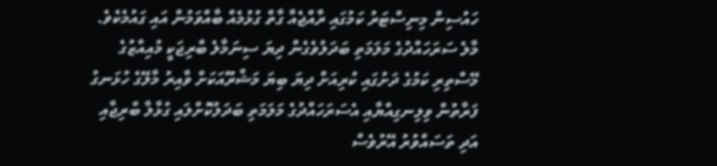ހައުސިން މިނިސްޓަރު ކަމުގައި ރާއްޖެއާ ގާތް ގުޅުމެއް ބާއްވަމުން އައި ގައުމެކެވެ. މާލެ ސަރަހައްދުގެ މަލަމަތި ބަދަލުވެގެން ދިޔަ ސިނަމާލެ ބްރިޖަކީ މުއިއްޒުގެ މޭސްތިރި ކަމުގެ ދަށުގައި ކުރިއަށް ދިޔަ ބިޔަ މަޝްރޫއަކަށް ވާއިރު މާލޭގެ ހުޅަނގު ފަރާތުން ވިލިނގިއްޔާއި އެސަރަހައްދުގެ މަލަމަތި ބަދަލުކޮށްލައި ގުޅާލާ ބްރިޖާއި އަދި ތަސައްވުރު އޭރުވެސް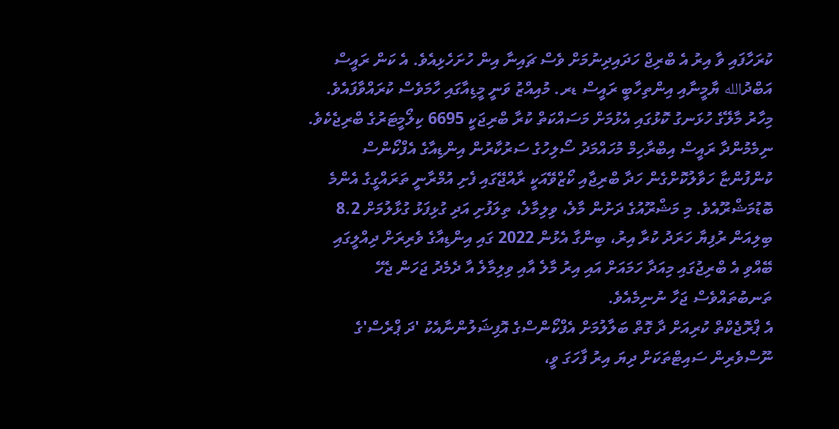ކުރަހާފައި ވާ އިރު އެ ބްރިޖް ހަދައިދިނުމަށް ވެސް ޗައިނާ އިން ހުށަހެޅިއެވެ. އެ ކަން ރައީސް އަބްދުالله ޔާމީނާއި އިންތިހާބީ ރައީސް ޑރ. މުއިއްޒު ވަނީ މީޑިއާގައި ހާމަވެސް ކުރައްވާފައެވެ.
މިހާރު މާލޭގެ ހުޅަނގު ކޮޅުގައި އެޅުމަށް މަސައްކަތް ކުރާ ބްރިޖަކީ 6695 ކިލޯމީޓަރުގެ ބްރިޖެކެވެ. ނިމެމުންދާ ރައީސް އިބްރާހިމް މުހައްމަދު ސޯލިހުގެ ސަރުކާރުން އިންޑިއާގެ އެފްކޯންސް ކުންފުންޏާ ހަވާލުކޮށްގެން ހަދާ ބްރިޖާއި ކޯޒްވޭއަކީ ރާއްޖޭގައި ފެށި އުމްރާނީ ތަރައްގީގެ އެންމެ ބޮޑުމަޝްރޫއެވެ. މި މަޝްރޫއުގެ ދަށުން މާލެ، ވިލިމާލެ، ތިލަފުށި އަދި ގުޅިފަޅު ގުޅާލުމަށް 8.2 ބިލިއަން ރުފިޔާ ހަރަދު ކުރާ އިރު، ބިންގާ އެޅުން 2022 ގައި އިންޑިއާގެ ވެރިރަށް ދިއްލީގައި ބޭއްވި އެ ބްރިޖުގައި މިއަދާ ހަމައަށް އައި އިރު މާލެ އާއި ވިލިމާލެ އާ ދެމެދު ޖަހަން ޖެހޭ ތަނބުތައްވެސް ޖަހާ ނުނިމެއެވެ.
އެ ޕްރޮޖެކްތް ކުރިއަށް ދާ ގޮތް ބަލާލުމަށް އެފްކޯންސްގެ އޮފިޝަލުންނާއެކު 'ދަ ޕްރެސް'ގެ ނޫސްވެރިން ސައިޓްތަކަށް ދިޔަ އިރު ފާހަގަ ވީ،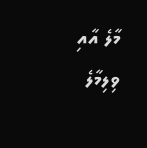މާލެ އާއި ވިލިމާލެ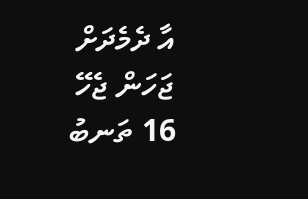އާ ދެމެދަށް ޖަހަން ޖެހޭ 16 ތަނބު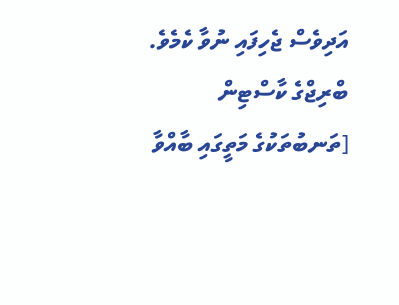އަދިވެސް ޖެހިފައި ނުވާ ކެމެވެ. ބްރިޖްގެ ކާސްޓިން [ތަނބުތަކުގެ މަތީގައި ބާއްވާ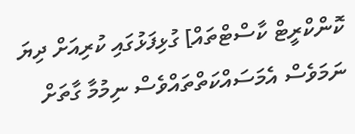ކޮންކްރީޓް ކާސްޓްތައް] ގުޅިފަޅުގައި ކުރިއަށް ދިޔަ ނަމަވެސް އެމަސައްކަތްތައްވެސް ނިމުމާ ގާތަށް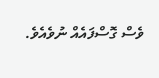ވެސް ގޮސްފައެއް ނުވެއެވެ.